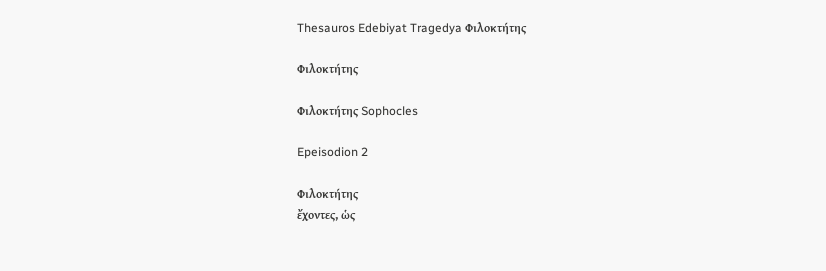Thesauros Edebiyat Tragedya Φιλοκτήτης

Φιλοκτήτης

Φιλοκτήτης Sophocles

Epeisodion 2

Φιλοκτήτης
ἔχοντες, ὡς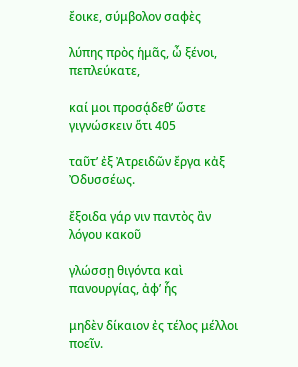ἔοικε, σύμβολον σαφὲς

λύπης πρὸς ἡμᾶς, ὦ ξένοι, πεπλεύκατε,

καί μοι προσᾴδεθʼ ὥστε γιγνώσκειν ὅτι 405

ταῦτʼ ἐξ Ἀτρειδῶν ἔργα κἀξ Ὀδυσσέως.

ἔξοιδα γάρ νιν παντὸς ἂν λόγου κακοῦ

γλώσσῃ θιγόντα καὶ πανουργίας, ἀφʼ ἧς

μηδὲν δίκαιον ἐς τέλος μέλλοι ποεῖν.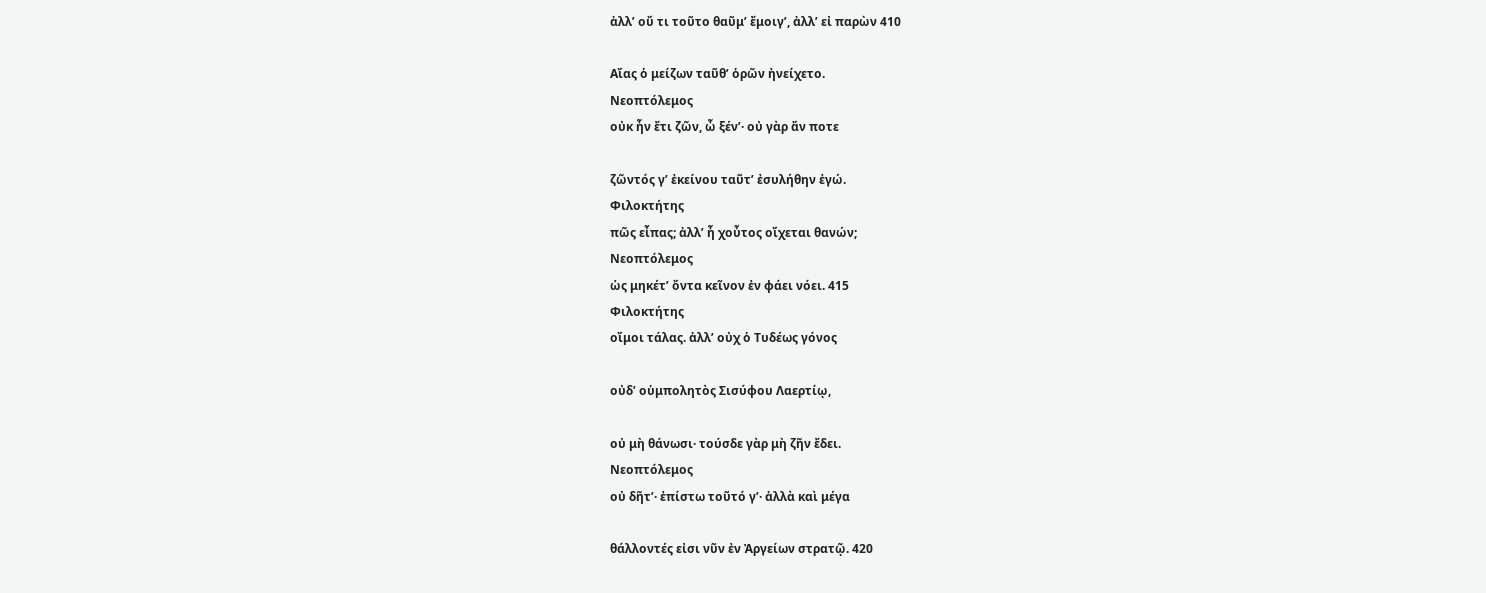ἀλλʼ οὔ τι τοῦτο θαῦμʼ ἔμοιγʼ, ἀλλʼ εἰ παρὼν 410

Αἴας ὁ μείζων ταῦθʼ ὁρῶν ἠνείχετο.
Νεοπτόλεμος
οὐκ ἦν ἔτι ζῶν, ὦ ξένʼ· οὐ γὰρ ἄν ποτε

ζῶντός γʼ ἐκείνου ταῦτʼ ἐσυλήθην ἐγώ.
Φιλοκτήτης
πῶς εἶπας; ἀλλʼ ἦ χοὖτος οἴχεται θανών;
Νεοπτόλεμος
ὡς μηκέτʼ ὄντα κεῖνον ἐν φάει νόει. 415
Φιλοκτήτης
οἴμοι τάλας. ἀλλʼ οὐχ ὁ Τυδέως γόνος

οὐδʼ οὑμπολητὸς Σισύφου Λαερτίῳ,

οὐ μὴ θάνωσι· τούσδε γὰρ μὴ ζῆν ἔδει.
Νεοπτόλεμος
οὐ δῆτʼ· ἐπίστω τοῦτό γʼ· ἀλλὰ καὶ μέγα

θάλλοντές εἰσι νῦν ἐν Ἀργείων στρατῷ. 420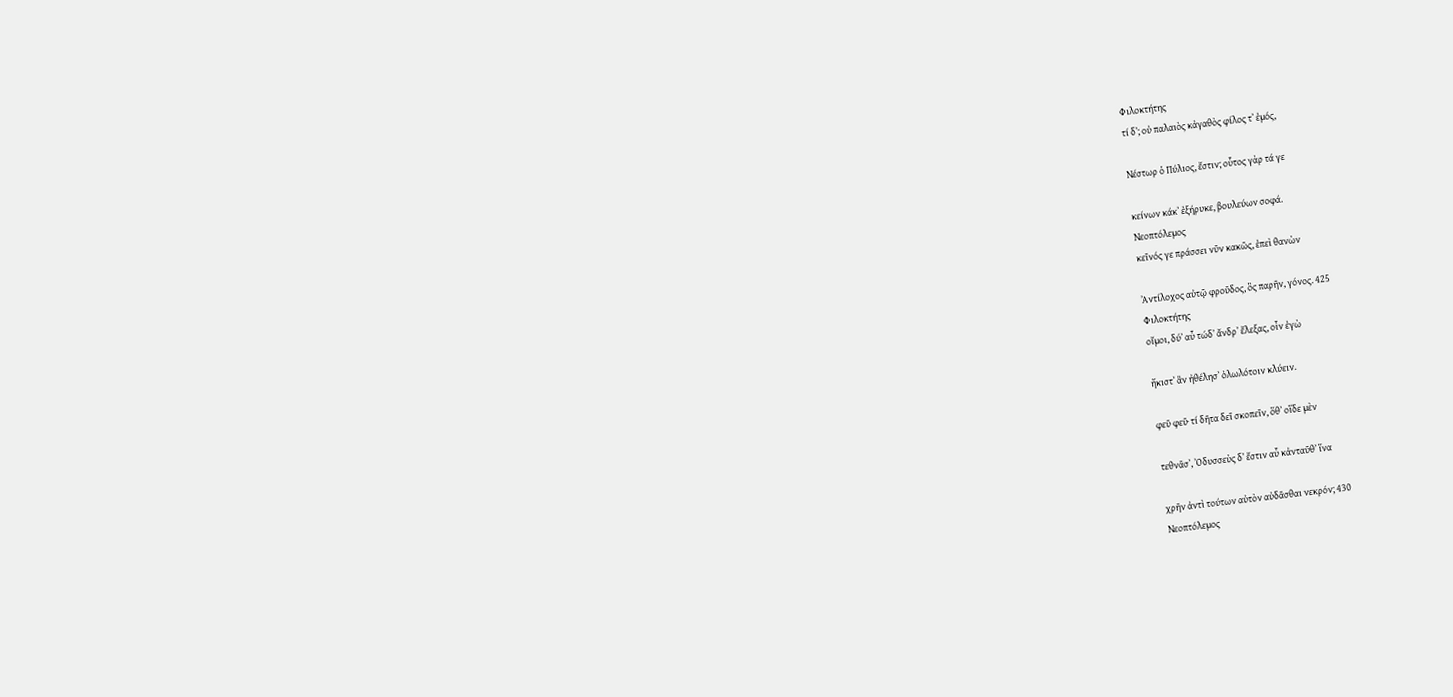Φιλοκτήτης
τί δʼ; οὐ παλαιὸς κἀγαθὸς φίλος τʼ ἐμός,

Νέστωρ ὁ Πύλιος, ἔστιν; οὗτος γὰρ τά γε

κείνων κάκʼ ἐξήρυκε, βουλεύων σοφά.
Νεοπτόλεμος
κεῖνός γε πράσσει νῦν κακῶς, ἐπεὶ θανὼν

Ἀντίλοχος αὐτῷ φροῦδος, ὃς παρῆν, γόνος. 425
Φιλοκτήτης
οἴμοι, δύʼ αὖ τώδʼ ἄνδρʼ ἔλεξας, οἷν ἐγὼ

ἥκιστʼ ἂν ἠθέλησʼ ὀλωλότοιν κλύειν.

φεῦ φεῦ· τί δῆτα δεῖ σκοπεῖν, ὅθʼ οἵδε μὲν

τεθνᾶσʼ, Ὀδυσσεὺς δʼ ἔστιν αὖ κἀνταῦθʼ ἵνα

χρῆν ἀντὶ τούτων αὐτὸν αὐδᾶσθαι νεκρόν; 430
Νεοπτόλεμος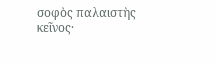σοφὸς παλαιστὴς κεῖνος·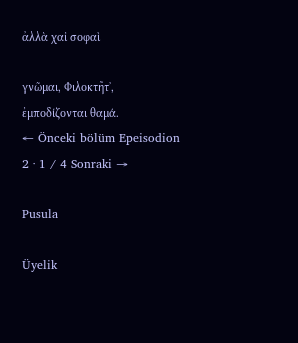ἀλλὰ χαἰ σοφαὶ

γνῶμαι, Φιλοκτῆτʼ, ἐμποδίζονται θαμά.
← Önceki bölüm Epeisodion 2 · 1 / 4 Sonraki →

Pusula

Üyelik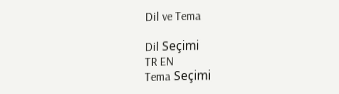Dil ve Tema

Dil Seçimi
TR EN
Tema Seçimi